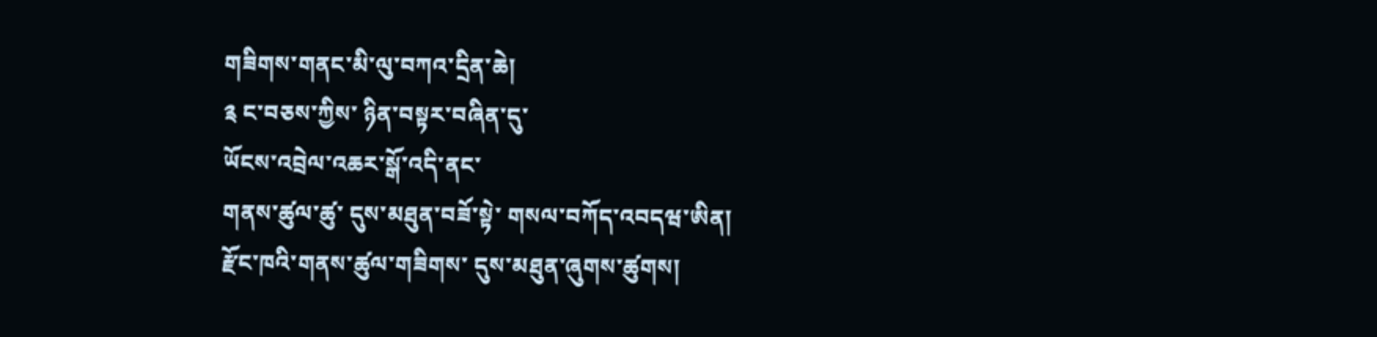གཟིགས་གནང་མི་ལུ་བཀའ་དྲིན་ཆེ།
༉ ང་བཅས་ཀྱིས་ ཉིན་བསྟར་བཞིན་དུ་
ཡོངས་འབྲེལ་འཆར་སྒོ་འདི་ནང་
གནས་ཚུལ་ཚུ་ དུས་མཐུན་བཟོ་སྟེ་ གསལ་བཀོད་འབདཝ་ཨིན།
རྫོང་ཁའི་གནས་ཚུལ་གཟིགས་ དུས་མཐུན་ཞུགས་ཚུགས།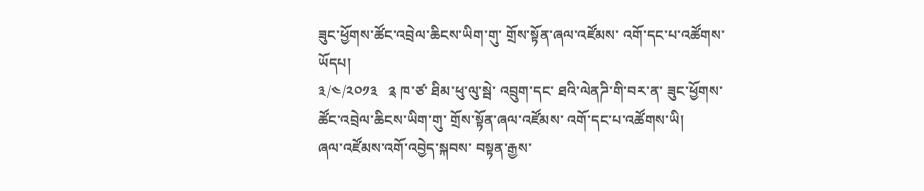ཟུང་ཕྱོགས་ཚོང་འབྲེལ་ཆིངས་ཡིག་གུ་ གྲོས་སྟོན་ཞལ་འཛོམས་ འགོ་དང་པ་འཚོགས་ཡོདཔ།
༣/༤/༢༠༡༣   ༉ ཁ་ཙ་ ཐིམ་ཕུ་ལུ་སྦེ་ འབྲུག་དང་ ཐའི་ལེནཌི་གི་བར་ན་ ཟུང་ཕྱོགས་ཚོང་འབྲེལ་ཆིངས་ཡིག་གུ་ གྲོས་སྟོན་ཞལ་འཛོམས་ འགོ་དང་པ་འཚོགས་ཡི།
ཞལ་འཛོམས་འགོ་འབྱེད་སྐབས་ བསྟན་རྒྱས་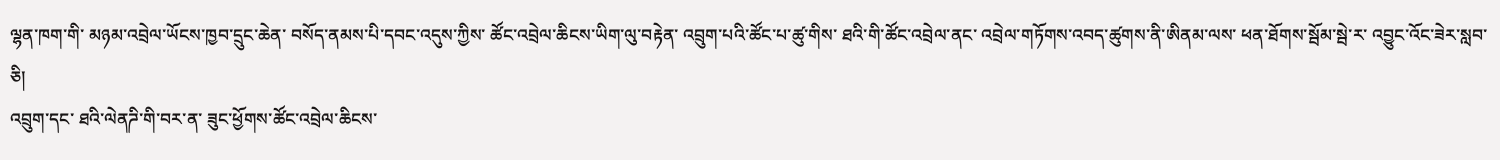ལྷན་ཁག་གི་ མཉམ་འབྲེལ་ཡོངས་ཁྱབ་དྲུང་ཆེན་ བསོད་ནམས་པི་དབང་འདུས་ཀྱིས་ ཚོང་འབྲེལ་ཆིངས་ཡིག་ལུ་བརྟེན་ འབྲུག་པའི་ཚོང་པ་ཚུ་གིས་ ཐའི་གི་ཚོང་འབྲེལ་ནང་ འབྲེལ་གཏོགས་འབད་ཚུགས་ནི་ཨིནམ་ལས་ ཕན་ཐོགས་སྦོམ་སྦེ་ར་ འབྱུང་འོང་ཟེར་སླབ་ཅི།
འབྲུག་དང་ ཐའི་ལེནཌི་གི་བར་ན་ ཟུང་ཕྱོགས་ཚོང་འབྲེལ་ཆིངས་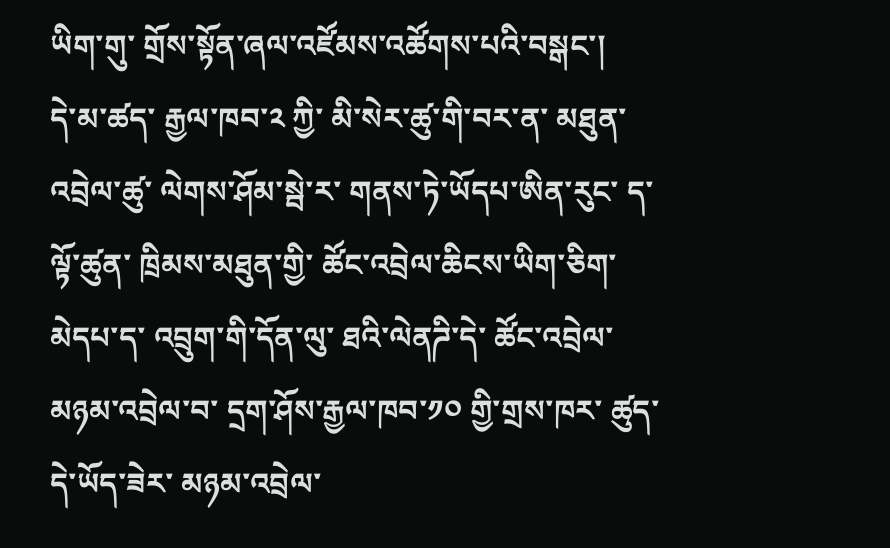ཡིག་གུ་ གྲོས་སྟོན་ཞལ་འཛོམས་འཚོགས་པའི་བསྒང་།
དེ་མ་ཚད་ རྒྱལ་ཁབ་༢ ཀྱི་ མི་སེར་ཚུ་གི་བར་ན་ མཐུན་འབྲེལ་ཚུ་ ལེགས་ཤོམ་སྦེ་ར་ གནས་ཏེ་ཡོདཔ་ཨིན་རུང་ ད་ལྟོ་ཚུན་ ཁྲིམས་མཐུན་གྱི་ ཚོང་འབྲེལ་ཆིངས་ཡིག་ཅིག་མེདཔ་ད་ འབྲུག་གི་དོན་ལུ་ ཐའི་ལེནཌི་དེ་ ཚོང་འབྲེལ་མཉམ་འབྲེལ་བ་ དྲག་ཤོས་རྒྱལ་ཁབ་༡༠ གྱི་གྲས་ཁར་ ཚུད་དེ་ཡོད་ཟེར་ མཉམ་འབྲེལ་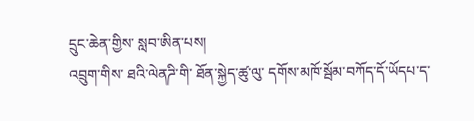དྲུང་ཆེན་གྱིས་ སླབ་ཨིན་པས།
འབྲུག་གིས་ ཐའི་ལེནཌི་གི་ ཐོན་སྐྱེད་ཚུ་ལུ་ དགོས་མཁོ་སྦོམ་བཀོད་དོ་ཡོདཔ་ད་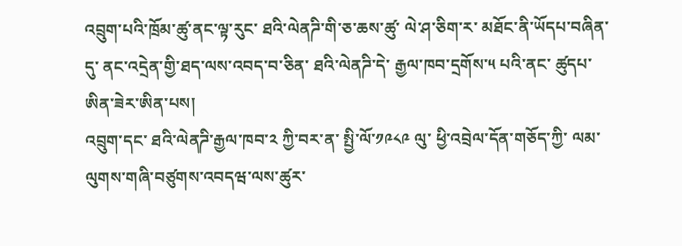འབྲུག་པའི་ཁྲོམ་ཚུ་ནང་ལྟ་རུང་ ཐའི་ལེནཌི་གི་ཅ་ཆས་ཚུ་ ལེ་ཤ་ཅིག་ར་ མཐོང་ནི་ཡོདཔ་བཞིན་དུ་ ནང་འདྲེན་གྱི་ཐད་ལས་འབད་བ་ཅིན་ ཐའི་ལེནཌི་དེ་ རྒྱལ་ཁབ་དྲགོས་༥ པའི་ནང་ ཚུདཔ་ཨིན་ཟེར་ཨིན་པས།
འབྲུག་དང་ ཐའི་ལེནཌི་རྒྱལ་ཁབ་༢ ཀྱི་བར་ན་ སྤྱི་ལོ་༡༩༨༩ ལུ་ ཕྱི་འབྲེལ་དོན་གཅོད་ཀྱི་ ལམ་ལུགས་གཞི་བཙུགས་འབདཝ་ལས་ཚུར་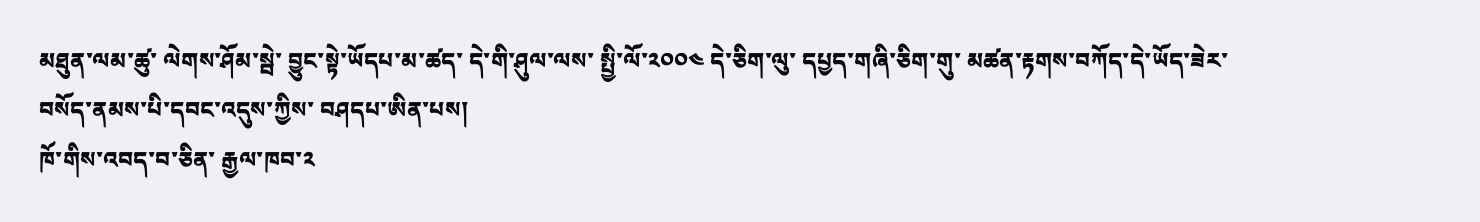མཐུན་ལམ་ཚུ་ ལེགས་ཤོམ་སྦེ་ བྱུང་སྟེ་ཡོདཔ་མ་ཚད་ དེ་གི་ཤུལ་ལས་ སྤྱི་ལོ་༢༠༠༤ དེ་ཅིག་ལུ་ དཔྱད་གཞི་ཅིག་གུ་ མཚན་རྟགས་བཀོད་དེ་ཡོད་ཟེར་ བསོད་ནམས་པི་དབང་འདུས་ཀྱིས་ བཤདཔ་ཨིན་པས།
ཁོ་གིས་འབད་བ་ཅིན་ རྒྱལ་ཁབ་༢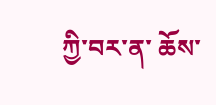ཀྱི་བར་ན་ ཆོས་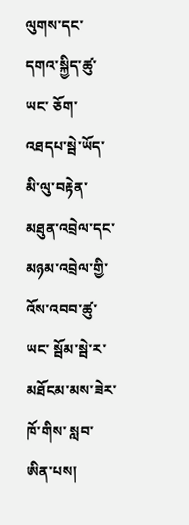ལུགས་དང་ དགའ་སྐྱིད་ཚུ་ཡང་ ཅོག་འཐདཔ་སྦེ་ཡོད་མི་ལུ་བརྟེན་ མཐུན་འབྲེལ་དང་ མཉམ་འབྲེལ་གྱི་འོས་འབབ་ཚུ་ཡང་ སྦོམ་སྦེ་ར་ མཐོངམ་མས་ཟེར་ ཁོ་གིས་ སླབ་ཨིན་པས།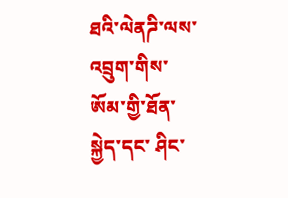ཐའི་ལེནཌི་ལས་ འབྲུག་གིས་ ཨོམ་གྱི་ཐོན་སྐྱེད་དང་ ཤིང་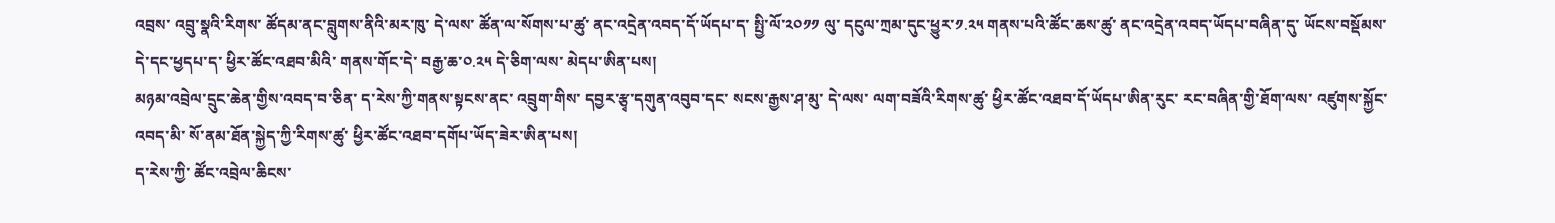འབྲས་ འབྲུ་སྣའི་རིགས་ ཚོདམ་ནང་བླུགས་ནིའི་མར་ཁུ་ དེ་ལས་ ཚོན་ལ་སོགས་པ་ཚུ་ ནང་འདྲེན་འབད་དོ་ཡོདཔ་ད་ སྤྱི་ལོ་༢༠༡༡ ལུ་ དངུལ་ཀྲམ་དུང་ཕྱུར་༡.༢༥ གནས་པའི་ཚོང་ཆས་ཚུ་ ནང་འདྲེན་འབད་ཡོདཔ་བཞིན་དུ་ ཡོངས་བསྡོམས་དེ་དང་ཕྱདཔ་ད་ ཕྱིར་ཚོང་འཐབ་མིའི་ གནས་གོང་དེ་ བརྒྱ་ཆ་༠.༢༥ དེ་ཅིག་ལས་ མེདཔ་ཨིན་པས།
མཉམ་འབྲེལ་དྲུང་ཆེན་གྱིས་འབད་བ་ཅིན་ ད་རེས་ཀྱི་གནས་སྟངས་ནང་ འབྲུག་གིས་ དབྱར་རྩྭ་དགུན་འབུབ་དང་ སངས་རྒྱས་ཤ་མུ་ དེ་ལས་ ལག་བཟོའི་རིགས་ཚུ་ ཕྱིར་ཚོང་འཐབ་དོ་ཡོདཔ་ཨིན་རུང་ རང་བཞིན་གྱི་ཐོག་ལས་ འཛུགས་སྐྱོང་འབད་མི་ སོ་ནམ་ཐོན་སྐྱེད་ཀྱི་རིགས་ཚུ་ ཕྱིར་ཚོང་འཐབ་དགོཔ་ཡོད་ཟེར་ཨིན་པས།
ད་རེས་ཀྱི་ ཚོང་འབྲེལ་ཆིངས་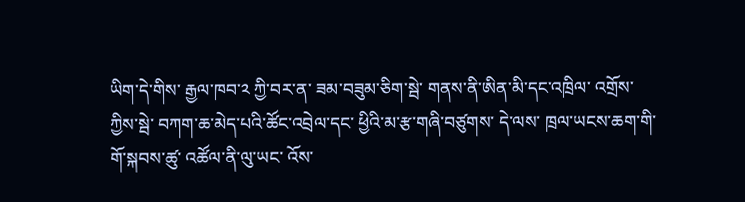ཡིག་དེ་གིས་ རྒྱལ་ཁབ་༢ ཀྱི་བར་ན་ ཟམ་བཟུམ་ཅིག་སྦེ་ གནས་ནི་ཨིན་མི་དང་འཁྲིལ་ འགྲོས་ཀྱིས་སྦེ་ བཀག་ཆ་མེད་པའི་ཚོང་འབྲེལ་དང་ ཕྱིའི་མ་རྩ་གཞི་བཙུགས་ དེ་ལས་ ཁྲལ་ཡངས་ཆག་གི་ གོ་སྐབས་ཚུ་ འཚོལ་ནི་ལུ་ཡང་ འོས་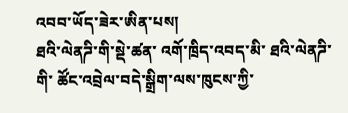འབབ་ཡོད་ཟེར་ཨིན་པས།
ཐའི་ལེནཌི་གི་སྡེ་ཚན་ འགོ་ཁྲིད་འབད་མི་ ཐའི་ལེནཌི་གི་ ཚོང་འབྲེལ་བདེ་སྒྲིག་ལས་ཁུངས་ཀྱི་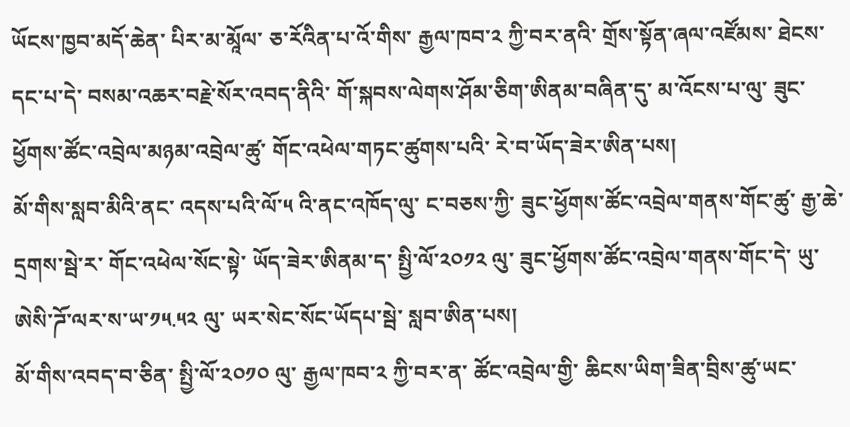ཡོངས་ཁྱབ་མདོ་ཆེན་ པིར་མ་མཱོལ་ ཅ་རོའིན་པ་འོ་གིས་ རྒྱལ་ཁབ་༢ ཀྱི་བར་ནའི་ གྲོས་སྟོན་ཞལ་འཛོམས་ ཐེངས་དང་པ་དེ་ བསམ་འཆར་བརྗེ་སོར་འབད་ནིའི་ གོ་སྐབས་ལེགས་ཤོམ་ཅིག་ཨིནམ་བཞིན་དུ་ མ་འོངས་པ་ལུ་ ཟུང་ཕྱོགས་ཚོང་འབྲེལ་མཉམ་འབྲེལ་ཚུ་ གོང་འཕེལ་གཏང་ཚུགས་པའི་ རེ་བ་ཡོད་ཟེར་ཨིན་པས།
མོ་གིས་སླབ་མིའི་ནང་ འདས་པའི་ལོ་༥ འི་ནང་འཁོད་ལུ་ ང་བཅས་ཀྱི་ ཟུང་ཕྱོགས་ཚོང་འབྲེལ་གནས་གོང་ཚུ་ རྒྱ་ཆེ་དྲགས་སྦེ་ར་ གོང་འཕེལ་སོང་སྟེ་ ཡོད་ཟེར་ཨིནམ་ད་ སྤྱི་ལོ་༢༠༡༢ ལུ་ ཟུང་ཕྱོགས་ཚོང་འབྲེལ་གནས་གོང་དེ་ ཡུ་ཨེསི་ཌོ་ལར་ས་ཡ་༡༥.༥༢ ལུ་ ཡར་སེང་སོང་ཡོདཔ་སྦེ་ སླབ་ཨིན་པས།
མོ་གིས་འབད་བ་ཅིན་ སྤྱི་ལོ་༢༠༡༠ ལུ་ རྒྱལ་ཁབ་༢ ཀྱི་བར་ན་ ཚོང་འབྲེལ་གྱི་ ཆིངས་ཡིག་ཟིན་བྲིས་ཚུ་ཡང་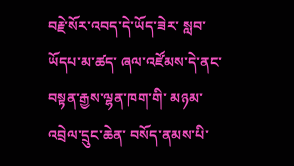བརྗེ་སོར་འབད་དེ་ཡོད་ཟེར་ སླབ་ཡོདཔ་མ་ཚད་ ཞལ་འཛོམས་དེ་ནང་ བསྟན་རྒྱས་ལྷན་ཁག་གི་ མཉམ་འབྲེལ་དྲུང་ཆེན་ བསོད་ནམས་པི་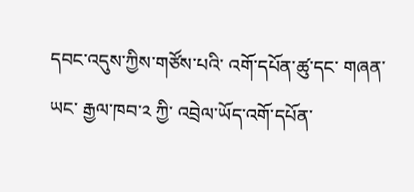དབང་འདུས་ཀྱིས་གཙོས་པའི་ འགོ་དཔོན་ཚུ་དང་ གཞན་ཡང་ རྒྱལ་ཁབ་༢ ཀྱི་ འབྲེལ་ཡོད་འགོ་དཔོན་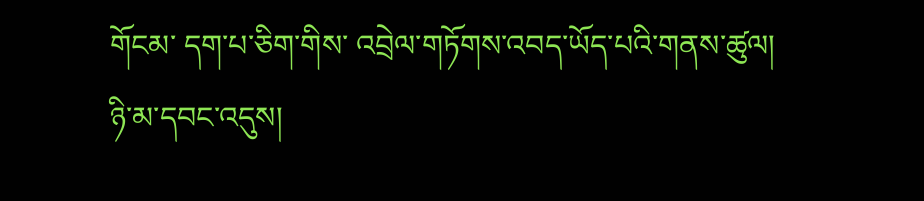གོངམ་ དག་པ་ཅིག་གིས་ འབྲེལ་གཏོགས་འབད་ཡོད་པའི་གནས་ཚུལ།
ཉི་མ་དབང་འདུས།